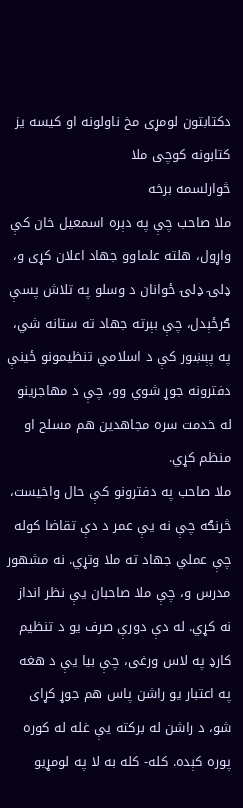دکتابتون لومړی مخ ناولونه او کیسه یز کتابونه كوچى ملا
څوارلسمه برخه
ملا صاحب چې په دېره اسمعيل خان كې واړول، هلته علماوو جهاد اعلان كړى و، ډلۍ ډلۍ ځوانان د وسلو په تلاش پسې ګرځېدل، چې بېرته جهاد ته ستانه شي، په پېښور كې د اسلامي تنظيمونو ځينې دفترونه جوړ شوي وو، چې د مهاجرينو له خدمت سره مجاهدين هم مسلح او منظم كړي.
ملا صاحب په دفترونو كې حال واخيست، څرنګه چې نه يې عمر د دې تقاضا كوله چې عملي جهاد ته ملا وتړي. نه مشهور مدرس و، چې ملا صاحبان يې نظر انداز نه كړي. له دې دورې صرف يو د تنظيم كارډ په لاس ورغى، چې بيا يې د هغه په اعتبار يو راشن پاس هم جوړ كړاى شو، د راشن له بركته يې غله له كوره پوره كېده. كله- كله به لا په لومړيو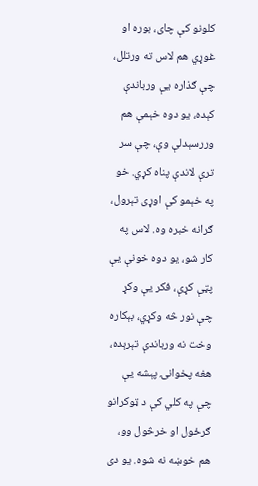كلونو كې چاى، بوره او غوړي هم لاس ته ورتلل، چې ګذاره يې ورباندې كېده، يو دوه خېمې هم وررسېدلې وې، چې سر ترې لاندې پناه كړي. خو په خېمو كې اوړى تېرول، ګرانه خبره وه. لاس په كار شو، يو دوه خونې يې پټې كړې، فكر يې وكړ چې نور څه وكړي، بېكاره وخت نه ورباندې تېرېده، هغه پخوانۍ پېشه يې چې په كلي كې د ټوكرانو ګرځول او خرڅول وو، هم خوښه نه شوه. يو دى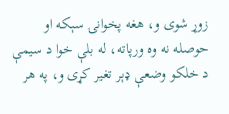زوړ شوى و، هغه پخوانۍ سېكه او حوصله نه وه ورپاته، له بلې خوا د سيمې د خلكو وضعې ډېر تغير كړى و، په هر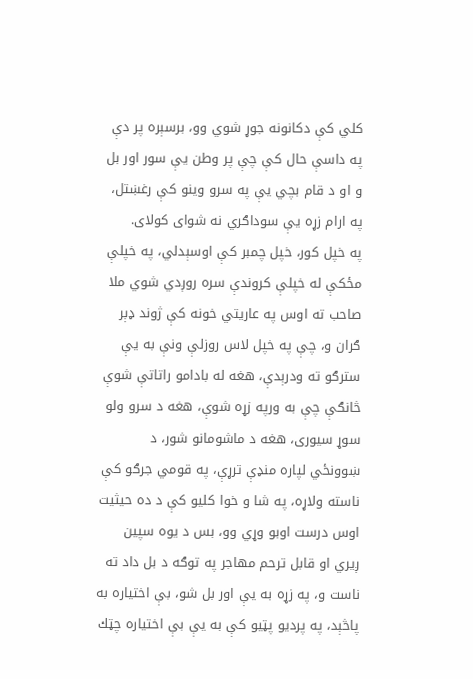كلي كې دكانونه جوړ شوي وو، برسېره پر دې په داسې حال كې چې پر وطن يې سور اور بل و او د قام بچي يې په سرو وينو كې رغښتل، په ارام زړه يې سوداګري نه شواى كولاى.
په خپل كور، خپل چمبر كې اوسېدلي، په خپلې مځكې له خپلې كروندې سره روږدي شوي ملا صاحب ته اوس په عاريتي خونه كې ژوند ډېر ګران و، چې په خپل لاس روزلې ونې به يې سترګو ته ودرېدې، هغه له بادامو راتاتې شوې څانګې چې به ورپه زړه شوې، هغه د سرو ولو سوړ سيورى، هغه د ماشومانو شور، د ښوونځي لپاره منډې ترړې، په قومي جرګو كې ناسته ولاړه، په شا و خوا كليو كې د ده حيثيت اوس درست اوبو وړي وو، بس د يوه سپين ږيري او قابل ترحم مهاجر په توګه د بل داد ته ناست و، په زړه به يې اور بل شو، بې اختياره به پاڅېد، په پرديو پټيو كې به يې بې اختياره چټك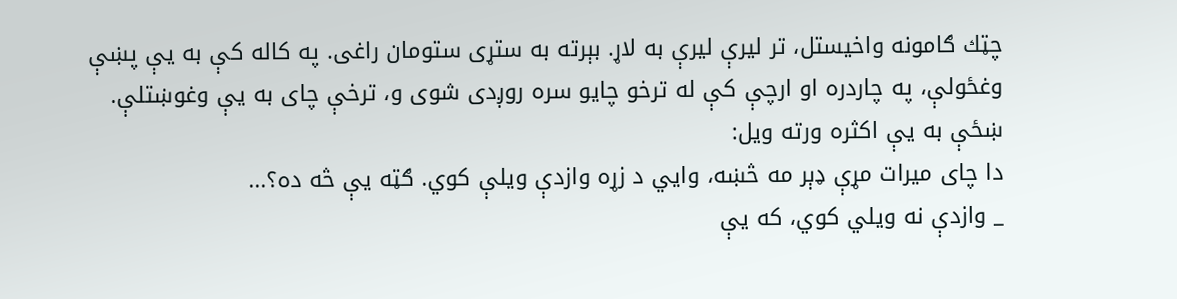چټك ګامونه واخيستل، تر ليرې ليرې به لاړ. بېرته به ستړى ستومان راغى. په كاله كې به يې پښې وغځولې، په چاردره او ارچې كې له ترخو چايو سره روږدى شوى و، ترخې چاى به يې وغوښتلې.
ښځې به يې اكثره ورته ويل:
دا چاى ميرات مړې ډېر مه څښه، وايي د زړه وازدې ويلې كوي. ګټه يې څه ده؟...
_ وازدې نه ويلي كوي، كه يې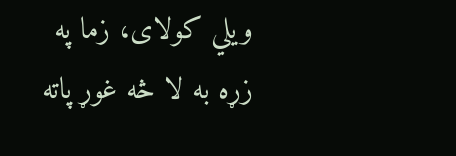ويلي كولاى، زما په زړه به لا څه غوړ پاته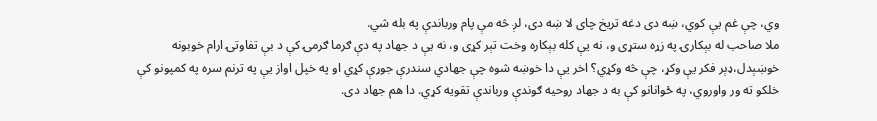وي، چې غم يې كوي، ښه دى دغه تريخ چاى لا ښه دى، لږ څه مې پام ورباندې په بله شي.
ملا صاحب له بېكارۍ په زړه ستړى و، نه يې كله بېكاره وخت تېر كړى و، نه يې د جهاد په دې ګرما ګرمۍ كې د بې تفاوتۍ ارام خوبونه خوښېدل،ډېر فكر يې وكړ، چې څه وكړي؟ اخر يې دا خوښه شوه چې جهادي سندرې جوړې كړي او په خپل اواز يې په ترنم سره په كمپونو كې خلكو ته ور واوروي، په ځوانانو كې به د جهاد روحيه ګوندې ورباندې تقويه كړي. دا هم جهاد دى.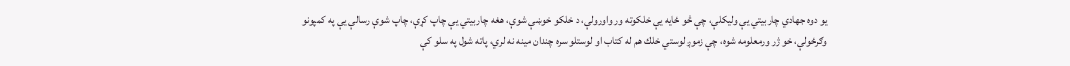يو دوه جهادي چاربيتي يې وليكلې، چې څو ځايه يې خلكوته ور واورولې، د خلكو خوښې شوې، هغه چاربيتي يې چاپ كړې، چاپ شوې رسالې يې په كمپونو وګرځولې، خو ژر ورمعلومه شوه، چې زموږ لوستي خلك هم له كتاب او لوستلو سره چندان مينه نه لري، پاته شول په سلو كې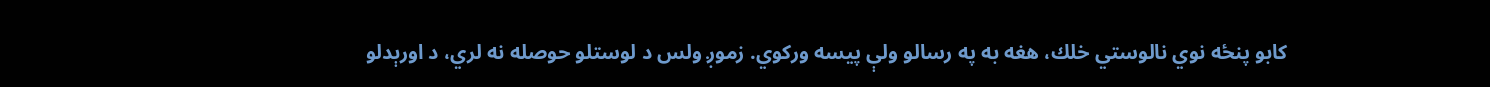كابو پنځه نوي نالوستي خلك، هغه به په رسالو ولې پيسه وركوي. زموږ ولس د لوستلو حوصله نه لري، د اورېدلو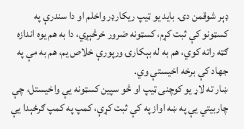ډېر شوقمن دى. بايد يو ټيپ ريكارډر واخلم او دا سندرې په كسټونو كې ثبت كړم، كسټونه ضرور خرڅېږي، دا به هم يوه اندازه ګټه راته كوي، هم به له بېكارۍ ورپورې خلاص يم، هم به مې په جهاد كې برخه اخيستې وي.
ښار ته لاړ يو كوچنى ټيپ او څو سپين كسټونه يې واخيستل، چې چاربيتي يې په ښه اواز په كې ثبت كړې، كمپ په كمپ ګرځېدا يې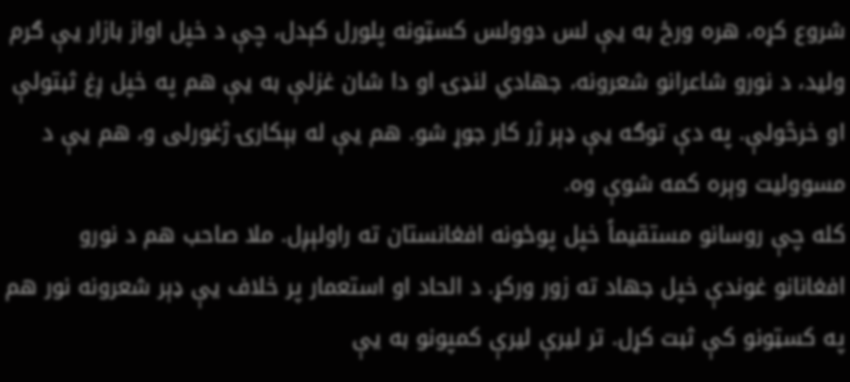شروع كړه، هره ورځ به يې لس دوولس كسټونه پلورل كېدل، چې د خپل اواز بازار يې ګرم وليد، د نورو شاعرانو شعرونه، جهادي لنډۍ او دا شان غزلې به يې هم په خپل ږغ ثبتولې او خرڅولې. په دې توګه يې ډېر ژر كار جوړ شو. هم يې له بېكارۍ ژغورلى و، هم يې د مسووليت وېره كمه شوې وه.
كله چې روسانو مستقيماً خپل پوځونه افغانستان ته راولېږل. ملا صاحب هم د نورو افغانانو غوندې خپل جهاد ته زور وركړ. د الحاد او استعمار پر خلاف يې ډېر شعرونه نور هم په كسټونو كې ثبت كړل. تر ليرې ليرې كمپونو به يې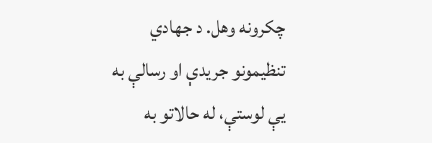چكرونه وهل. د جهادي تنظيمونو جريدې او رسالې به يې لوستې، له حالاتو به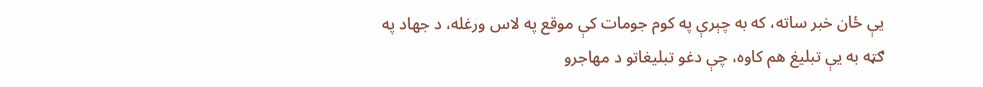يې ځان خبر ساته، كه به چېرې په كوم جومات كې موقع په لاس ورغله، د جهاد په ګټه به يې تبليغ هم كاوه، چې دغو تبليغاتو د مهاجرو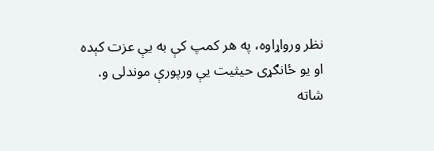نظر ورواړاوه، په هر كمپ كې به يې عزت كېده او يو ځانګړى حيثيت يې ورپورې موندلى و.
شاته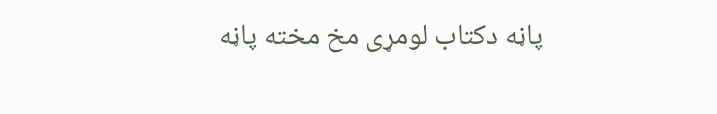پاڼه دکتاب لومړی مخ مخته پاڼه